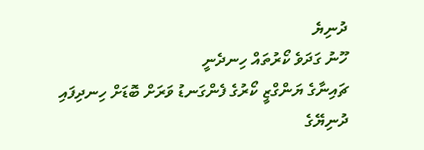ދުނިޔެ
ހޫނު ގަދަވެ ކޯރުތައް ހިނދެނީ
ޗައިނާގެ ޔަންގްޒީ ކޯރުގެ ފެންގަނޑު ވަރަށް ބޮޑަށް ހިނދިފައި
ދުނިޔޭގެ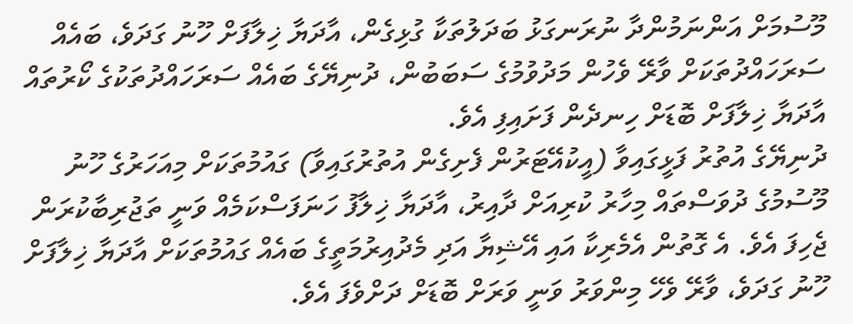މޫސުމަށް އަންނަމުންދާ ނުރަނގަޅު ބަދަލުތަކާ ގުޅިގެން، އާދަޔާ ޚިލާފަށް ހޫނު ގަދަވެ، ބައެއް ސަރަހައްދުތަކަށް ވާރޭ ވެހުން މަދުވުމުގެ ސަބަބުން، ދުނިޔޭގެ ބައެއް ސަރަހައްދުތަކުގެ ކޯރުތައް އާދަޔާ ޚިލާފަށް ބޮޑަށް ހިނދެން ފަށައިފި އެވެ.
ދުނިޔޭގެ އުތުރު ފަޅީގައިވާ (އީކުއޭޓަރުން ފެށިގެން އުތުރުގައިވާ) ގައުމުތަކަށް މިއަހަރުގެ ހޫނު މޫސުމުގެ ދުވަސްތައް މިހާރު ކުރިއަށް ދާއިރު، އާދަޔާ ޚިލާފު ހަނަފަސްކަމެއް ވަނީ ތަޖުރިބާކުރަން ޖެހިފަ އެވެ. އެ ގޮތުން އެމެރިކާ އައި އޭޝިޔާ އަދި މެދުއިރުމަތީގެ ބައެއް ގައުމުތަކަށް އާދަޔާ ޚިލާފަށް ހޫނު ގަދަވެ، ވާރޭ ވެހޭ މިންވަރު ވަނީ ވަރަށް ބޮޑަށް ދަށްވެފަ އެވެ.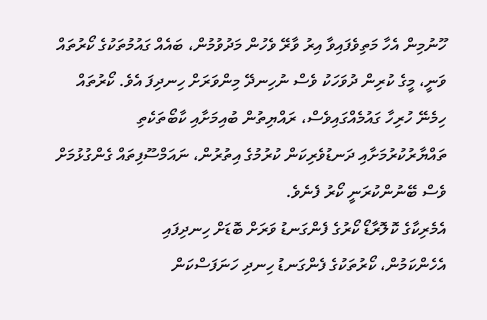ހޫނުމިން އެހާ މަތިވެފައިވާ އިރު ވާރޭ ވެހުން މަދުވުމުން، ބައެއް ގައުމުތަކުގެ ކޯރުތައް ވަނީ، މީގެ ކުރިން ދުވަހަކު ވެސް ނުހިނދޭ މިންވަރަށް ހިނދިފަ އެވެ. ކޯރުތައް ހިމެނޭ ހުރިހާ ގައުމެއްގައިވެސް، ރައްޔިތުން ބުއިމަށާއި ކާބޯތަކެތި ތައްޔާރުކުރުމަށާއި ދަނޑުވެރިކަން ކުރުމުގެ އިތުރުން، ނައަމްސޫފިތައް ގެންގުޅުމަށް ވެސް ބޭނުންކުރަނީ ކޯރު ފެނެވެ.
އެމެރިކާގެ ކޮލޮރާޑޯ ކޯރުގެ ފެންގަނޑު ވަރަށް ބޮޑަށް ހިނދިފައި
އެހެންކަމުން، ކޯރުތަކުގެ ފެންގަނޑު ހިނދި ހަނަފަސްކަން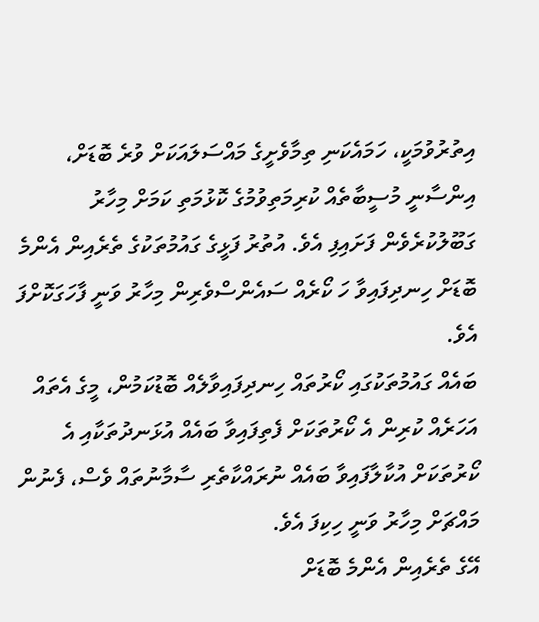އިތުރުވުމަކީ، ހަމައެކަނި ތިމާވެށީގެ މައްސަލައަކަށް ވުރެ ބޮޑަށް، އިންސާނީ މުސީބާތެއް ކުރިމަތިވުމުގެ ކޮޅުމަތި ކަމަށް މިހާރު ގަބޫލުކުރެވެން ފަށައިފި އެވެ. އުތުރު ފަޅީގެ ގައުމުތަކުގެ ތެރެއިން އެންމެ ބޮޑަށް ހިނދިފައިވާ ހަ ކޯރެއް ސައެންސްވެރިން މިހާރު ވަނީ ފާހަގަކޮށްފަ އެވެ.
ބައެއް ގައުމުތަކުގައި ކޯރުތައް ހިނދިފައިވާލެއް ބޮޑުކަމުން، މީގެ އެތައް އަހަރެއް ކުރިން އެ ކޯރުތަކަށް ފެތިފައިވާ ބައެއް އުޅަނދުތަކާއި އެ ކޯރުތަކަށް އުކާލާފައިވާ ބައެއް ނުރައްކާތެރި ސާމާނުތައް ވެސް، ފެނުން މައްޗަށް މިހާރު ވަނީ ހިކިފަ އެވެ.
އޭގެ ތެރެއިން އެންމެ ބޮޑަށް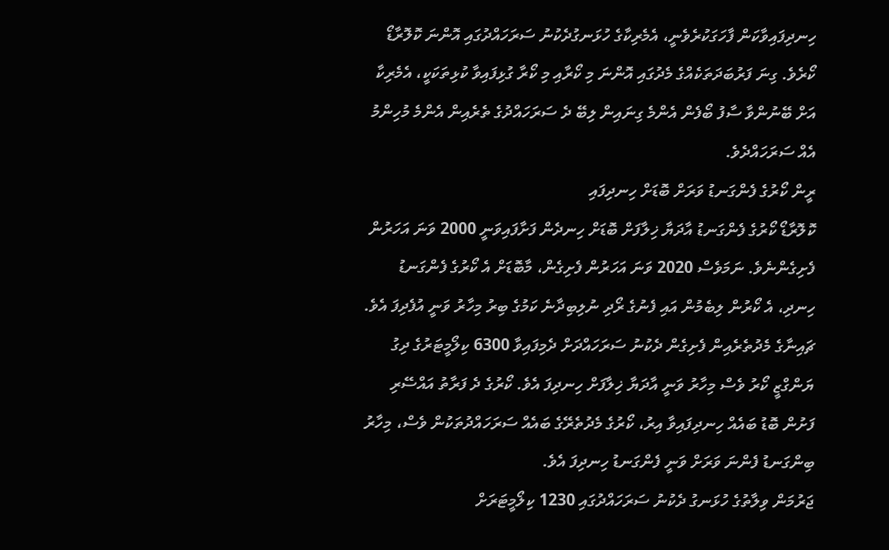ހިނދިފައިވާކަން ފާހަގަކުރެވެނީ، އެމެރިކާގެ ހުޅަނގުދެކުނު ސަރަހައްދުގައި އޮންނަ ކޮލޮރާޑޯ ކޯރެވެ. ގިނަ ފަރުބަދަތަކެއްގެ މެދުގައި އޮންނަ މި ކޯރާއި މި ކޯރާ ގުޅިފައިވާ ކުޅިތަކަކީ، އެމެރިކާ އަށް ބޭނުންވާ ސާފު ބޯފެން އެންމެ ގިނައިން ލިބޭ ދެ ސަރަހައްދުގެ ތެރެއިން އެންމެ މުހިންމު އެއް ސަރަހައްދެވެ.
ރީން ކޯރުގެ ފެންގަނޑު ވަރަށް ބޮޑަށް ހިނދިފައި
ކޮލޮރާޑޯ ކޯރުގެ ފެންގަނޑު އާދަޔާ ޚިލާފަށް ބޮޑަށް ހިނދެން ފަށާފައިވަނީ 2000 ވަނަ އަހަރުން ފެށިގެންނެވެ. ނަމަވެސް 2020 ވަނަ އަހަރުން ފެށިގެން، މާބޮޑަށް އެ ކޯރުގެ ފެންގަނޑު ހިނދި، އެ ކޯރުން ލިބެމުން އައި ފެނުގެ ރޯދި ނުލިބިދާނެ ކަމުގެ ބިރު މިހާރު ވަނީ އުފެދިފަ އެވެ.
ޗައިނާގެ މެދުތެރެއިން ފެށިގެން ދެކުނު ސަރަހައްދަށް ދެމިފައިވާ 6300 ކިލޯމީޓަރުގެ ދިގު ޔަންގްޒީ ކޯރު ވެސް މިހާރު ވަނީ އާދަޔާ ޚިލާފަށް ހިނދިފަ އެވެ. ކޯރުގެ ދެ ފަރާތު އައްސޭރި ފަށުން ބޮޑު ބައެއް ހިނދިފައިވާ އިރު، ކޯރުގެ މެދުތެރޭގެ ބައެއް ސަރަހައްދުތަކުން ވެސް، މިހާރު ބިންގަނޑު ފެންނަ ވަރަށް ވަނީ ފެންގަނޑު ހިނދިފަ އެވެ.
ޖަރުމަން ވިލާތުގެ ހުޅަނގު ދެކުނު ސަރަހައްދުގައި 1230 ކިލޯމީޓަރަށް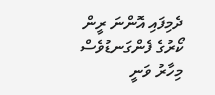ދެމިފައި އޮންނަ ރީން ކޯރުގެ ފެންގަނޑުވެސް މިހާރު ވަނީ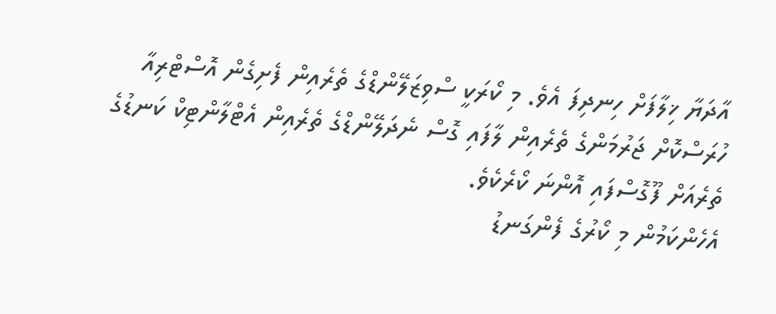އާދަޔާ ޚިލާފަށް ހިނދިފަ އެވެ. މި ކޯރަކީ ސްވިޒަލޭންޑްގެ ތެރެއިން ފެށިގެން އޮސްޓްރިއާ ހުރަސްކޮށް ޖަރުމަންގެ ތެރެއިން ލާފައި ގޮސް ނެދަލޭންޑްގެ ތެރެއިން އެޓްލާންޓިކް ކަނޑުގެ ތެރެއަށް ފޫގޮސްފައި އޮންނަ ކޯރެކެވެ.
އެހެންކަމުން މި ކޯރުގެ ފެންގަނޑު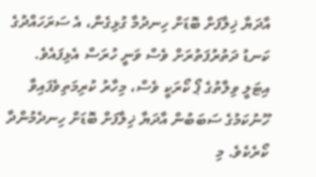އާދަޔާ ޚިލާފަށް ބޮޑަށް ހިނދުމާ ގުޅިގެން، އެ ސަރަހައްދުގެ ކަނޑު ދަތުރުފަތުރަށް ވެސް ވަނީ ހުރަސް އެޅިފައެވެ.
އިޓަލީ ވިލާތުގެ ޕޯ ކޯރަކީ ވެސް، މިހާރު ކުރިމަތިވެފައިވާ ހޫނުކަމުގެ ސަބަބުން އާދަޔާ ޚިލާފަށް ބޮޑަށް ހިނދެމުންދާ ކޯރެކެވެ. މި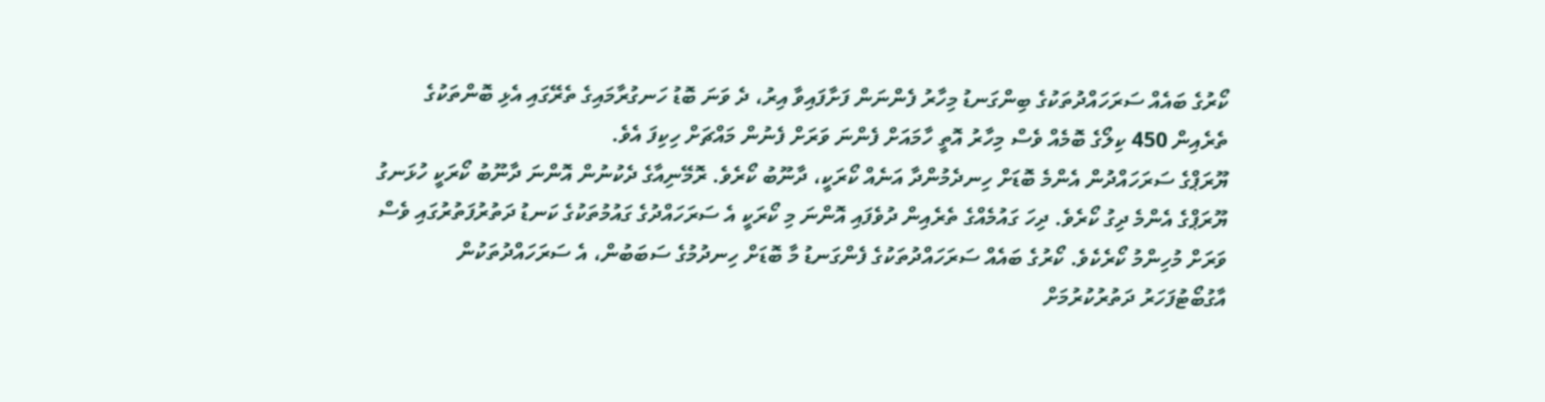ކޯރުގެ ބައެއް ސަރަހައްދުތަކުގެ ބިންގަނޑު މިހާރު ފެންނަން ފަށާފައިވާ އިރު، ދެ ވަނަ ބޮޑު ހަނގުރާމައިގެ ތެރޭގައި އެޅި ބޮންތަކުގެ ތެރެއިން 450 ކިލޯގެ ބޮމެއް ވެސް މިހާރު އޮތީ ހާމައަށް ފެންނަ ވަރަށް ފެނުން މައްޗަށް ހިކިފަ އެވެ.
ޔޫރަޕްގެ ސަރަހައްދުން އެންމެ ބޮޑަށް ހިނދެމުންދާ އަނެއް ކޯރަކީ، ދާނޫބު ކޯރެވެ. ރޮމޭނިއާގެ ދެކުނުން އޮންނަ ދާނޫބު ކޯރަކީ ހުޅަނގު ޔޫރަޕްގެ އެންމެ ދިގު ކޯރެވެ. ދިހަ ގައުމެއްގެ ތެރެއިން ދުވެފައި އޮންނަ މި ކޯރަކީ އެ ސަރަހައްދުގެ ގައުމުތަކުގެ ކަނޑު ދަތުރުފަތުރުގައި ވެސް ވަރަށް މުހިންމު ކޯރެކެވެ. ކޯރުގެ ބައެއް ސަރަހައްދުތަކުގެ ފެންގަނޑު މާ ބޮޑަށް ހިނދުމުގެ ސަބަބުން، އެ ސަރަހައްދުތަކުން އާގުބޯޓުފަހަރު ދަތުރުކުރުމަށް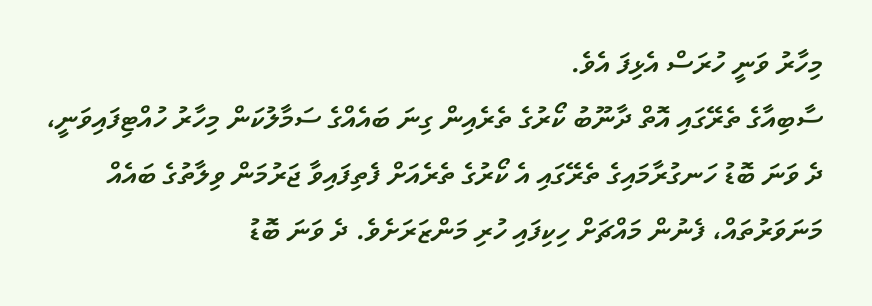މިހާރު ވަނީ ހުރަސް އެޅިފަ އެވެ.
ސާބިއާގެ ތެރޭގައި އޮތް ދާނޫބު ކޯރުގެ ތެރެއިން ގިނަ ބައެއްގެ ސަމާލުކަން މިހާރު ހުއްޓިފައިވަނީ، ދެ ވަނަ ބޮޑު ހަނގުރާމައިގެ ތެރޭގައި އެ ކޯރުގެ ތެރެއަށް ފެތިފައިވާ ޖަރުމަން ވިލާތުގެ ބައެއް މަނަވަރުތައް، ފެނުން މައްޗަށް ހިކިފައި ހުރި މަންޒަރަށެވެ. ދެ ވަނަ ބޮޑު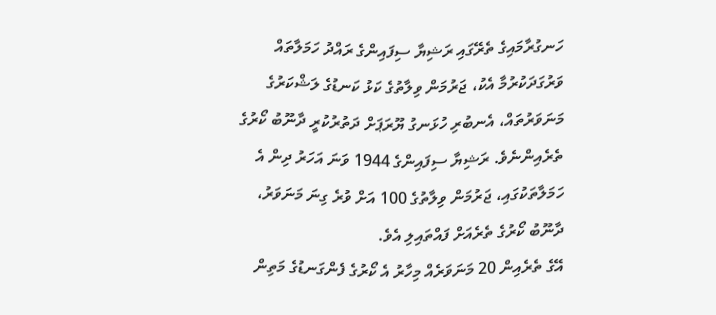ހަނގުރާމައިގެ ތެރޭގައި ރަޝިޔާ ސިފައިންގެ ރައްދު ހަމަލާތައް ވަރުގަދަކުރުމާ އެކު، ޖަރުމަން ވިލާތުގެ ކަޅު ކަނޑުގެ ލަޝްކަރުގެ މަނަވަރުތައް، އެނބުރި ހުޅަނގު ޔޫރަޕަށް ދަތުރުކުރީ ދާނޫބު ކޯރުގެ ތެރެއިންނެވެ. ރަޝިޔާ ސިފައިންގެ 1944 ވަނަ އަހަރު ދިން އެ ހަމަލާތަކުގައި، ޖަރުމަން ވިލާތުގެ 100 އަށް ވުރެ ގިނަ މަނަވަރު، ދާނޫބު ކޯރުގެ ތެރެއަށް ފައްތައިލި އެވެ.
އޭގެ ތެރެއިން 20 މަނަވަރެއް މިހާރު އެ ކޯރުގެ ފެންގަނޑުގެ މަތިން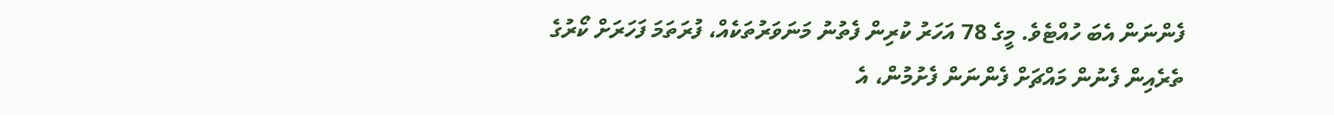ފެންނަން އެބަ ހުއްޓެވެ. މީގެ 78 އަހަރު ކުރިން ފެތުނު މަނަވަރުތަކެއް، ފުރަތަމަ ފަހަރަށް ކޯރުގެ ތެރެއިން ފެނުން މައްޗަށް ފެންނަން ފެށުމުން، އެ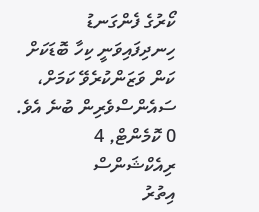ކޯރުގެ ފެންގަނޑު ހިނދިފައިވަނީ ކިހާ ބޮޑަކަށް ކަން ވަޒަންކުރެވޭ ކަމަށް، ސައެންސްވެރިން ބުނެ އެވެ.
0 ކޮމެންޓް, 4 ރިއެކްޝަންސް
އިތުރު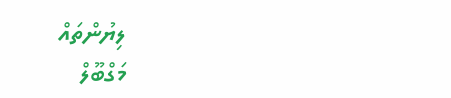ލިޔުންތައް
މަގްބޫލް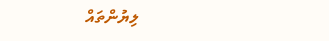ލިޔުންތައް